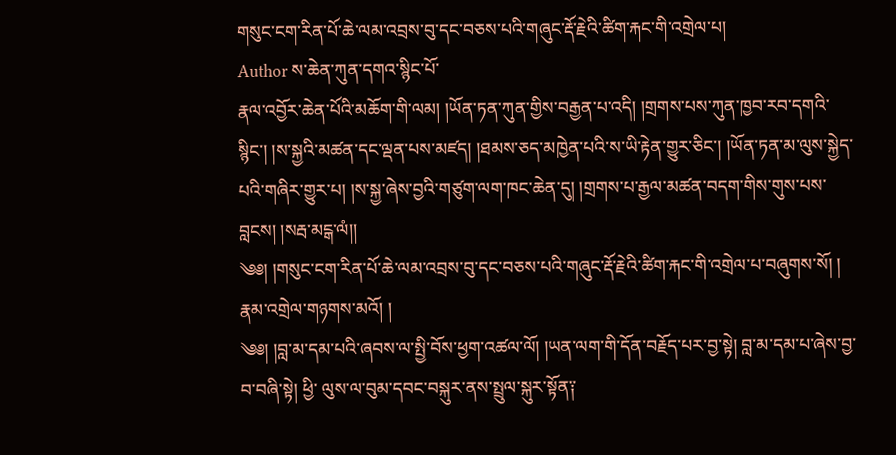གསུང་ངག་རིན་པོ་ཆེ་ལམ་འབྲས་བུ་དང་བཅས་པའི་གཞུང་རྡོ་རྗེའི་ཚིག་རྐང་གི་འགྲེལ་པ།
Author ས་ཆེན་ཀུན་དགའ་སྙིང་པོ་
རྣལ་འབྱོར་ཆེན་པོའི་མཆོག་གི་ལམ། །ཡོན་ཏན་ཀུན་གྱིས་བརྒྱན་པ་འདི། །གྲགས་པས་ཀུན་ཁྱབ་རབ་དགའི་སྙིང་། །ས་སྐྱའི་མཚན་དང་ལྡན་པས་མཛད། །ཐམས་ཅད་མཁྱེན་པའི་ས་ཡི་རྟེན་གྱུར་ཅིང་། །ཡོན་ཏན་མ་ལུས་སྐྱེད་པའི་གཞིར་གྱུར་པ། །ས་སྐྱ་ཞེས་བྱའི་གཙུག་ལག་ཁང་ཆེན་དུ། །གྲགས་པ་རྒྱལ་མཚན་བདག་གིས་གུས་པས་བླངས། །སརྦ་མངྒ་ལཾ།།
༄༅། །གསུང་ངག་རིན་པོ་ཆེ་ལམ་འབྲས་བུ་དང་བཅས་པའི་གཞུང་རྡོ་རྗེའི་ཚིག་རྐང་གི་འགྲེལ་པ་བཞུགས་སོ། །
རྣམ་འགྲེལ་གཉགས་མའོ། །
༄༅། །བླ་མ་དམ་པའི་ཞབས་ལ་སྤྱི་བོས་ཕྱག་འཚལ་ལོ། །ཡན་ལག་གི་དོན་བརྗོད་པར་བྱ་སྟེ། བླ་མ་དམ་པ་ཞེས་བྱ་བ་བཞི་སྟེ། ཕྱི་ ལུས་ལ་བུམ་དབང་བསྐུར་ནས་སྤྲུལ་སྐུར་སྟོན༑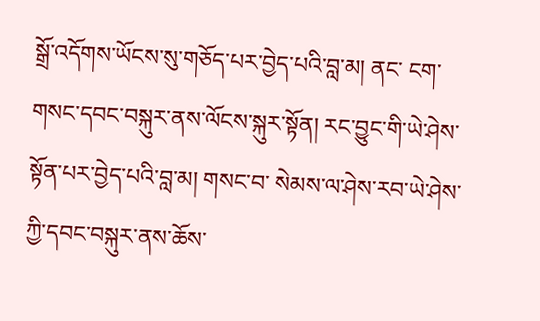སྒྲོ་འདོགས་ཡོངས་སུ་གཅོད་པར་བྱེད་པའི་བླ་མ། ནང་ ངག་གསང་དབང་བསྐུར་ནས་ལོངས་སྐུར་སྟོན། རང་བྱུང་གི་ཡེ་ཤེས་སྟོན་པར་བྱེད་པའི་བླ་མ། གསང་བ་ སེམས་ལ་ཤེས་རབ་ཡེ་ཤེས་ཀྱི་དབང་བསྐུར་ནས་ཆོས་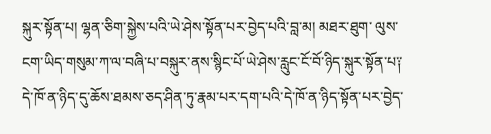སྐུར་སྟོན་པ། ལྷན་ཅིག་སྐྱེས་པའི་ཡེ་ཤེས་སྟོན་པར་བྱེད་པའི་བླ་མ། མཐར་ཐུག་ ལུས་ངག་ཡིད་གསུམ་ཀ་ལ་བཞི་པ་བསྐུར་ནས་སྙིང་པོ་ཡེ་ཤེས་རླུང་ངོ་བོ་ཉིད་སྐུར་སྟོན་པ༑ དེ་ཁོ་ན་ཉིད་དུ་ཆོས་ཐམས་ཅད་ཤིན་ཏུ་རྣམ་པར་དག་པའི་དེ་ཁོ་ན་ཉིད་སྟོན་པར་བྱེད་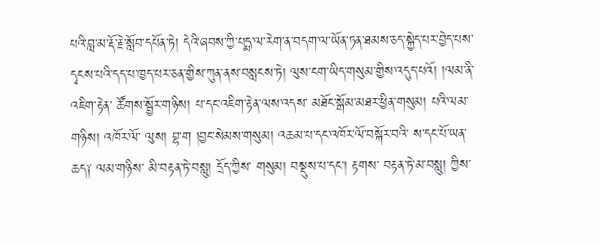པའི་བླ་མ་རྡོ་རྗེ་སློབ་དཔོན་ཏེ། དེའི་ཞབས་ཀྱི་པདྨ་ལ་རེག་ན་བདག་ལ་ཡོན་ཏན་ཐམས་ཅད་སྐྱེད་པར་བྱེད་པས་དྭངས་པའི་དད་པ་ཁྱད་པར་ཅན་གྱིས་ཀུན་ནས་བསླངས་ཏེ། ལུས་ངག་ཡིད་གསུམ་གྱིས་འདུད་པའོ། །ལམ་ནི་འཇིག་རྟེན་ ཚོགས་སྦྱོར་གཉིས། པ་དང་འཇིག་རྟེན་ལས་འདས་ མཐོང་སྒོམ་མཐར་ཕྱིན་གསུམ། པའི་ལམ་གཉིས། འཁོར་ལོ་ ལུས། བྷ་ག །བྱང་སེམས་གསུམ། འཆམ་པ་དང་འཁོར་ལོ་བསྐོར་བའི་ ས་དང་པོ་ཡན་ཆད༑ ལམ་གཉིས་ མི་བརྟན་ཏེ་བསླུ། དྲོད་ཀྱིས་ གསུམ། བསྡུས་པ་དང་། རྟགས་ བརྟན་ཏེ་མ་བསླུ། ཀྱིས་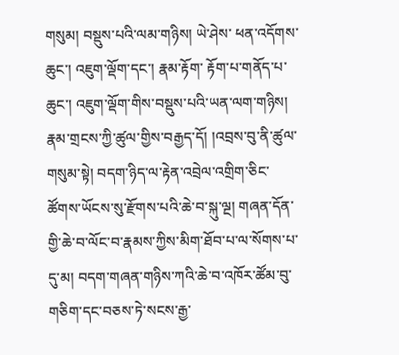གསུམ། བསྡུས་པའི་ལམ་གཉིས། ཡེ་ཤེས་ ཕན་འདོགས་ཆུང་། འཇུག་ལྡོག་དང་། རྣམ་རྟོག་ རྟོག་པ་གནོད་པ་ཆུང་། འཇུག་ལྡོག་གིས་བསྡུས་པའི་ཡན་ལག་གཉིས། རྣམ་གྲངས་ཀྱི་ཚུལ་གྱིས་བརྒྱད་དོ། །འབྲས་བུ་ནི་ཚུལ་གསུམ་སྟེ། བདག་ཉིད་ལ་རྟེན་འབྲེལ་འགྲིག་ཅིང་ཚོགས་ཡོངས་སུ་རྫོགས་པའི་ཆེ་བ་སྐུ་ལྔ། གཞན་དོན་གྱི་ཆེ་བ་ལོང་བ་རྣམས་ཀྱིས་མིག་ཐོབ་པ་ལ་སོགས་པ་དུ་མ། བདག་གཞན་གཉིས་ཀའི་ཆེ་བ་འཁོར་ཚོམ་བུ་གཅིག་དང་བཅས་ཏེ་སངས་རྒྱ་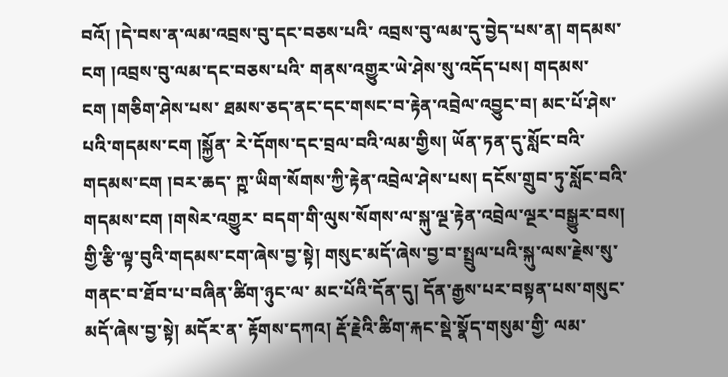བའོ། །དེ་བས་ན་ལམ་འབྲས་བུ་དང་བཅས་པའི་ འབྲས་བུ་ལམ་དུ་བྱེད་པས་ན། གདམས་ངག །འབྲས་བུ་ལམ་དང་བཅས་པའི་ གནས་འགྱུར་ཡེ་ཤེས་སུ་འདོད་པས། གདམས་ངག །གཅིག་ཤེས་པས་ ཐམས་ཅད་ནང་དང་གསང་བ་རྟེན་འབྲེལ་འབྱུང་བ། མང་པོ་ཤེས་པའི་གདམས་ངག །སྐྱོན་ རེ་དོགས་དང་བྲལ་བའི་ལམ་གྱིས། ཡོན་ཏན་དུ་སློང་བའི་གདམས་ངག །བར་ཆད་ ཀྵ་ཡིག་སོགས་ཀྱི་རྟེན་འབྲེལ་ཤེས་པས། དངོས་གྲུབ་ཏུ་སློང་བའི་གདམས་ངག །གསེར་འགྱུར་ བདག་གི་ལུས་སོགས་ལ་སྐུ་ལྔ་རྟེན་འབྲེལ་ལྔར་བསྒྱུར་བས། གྱི་རྩི་ལྟ་བུའི་གདམས་ངག་ཞེས་བྱ་སྟེ། གསུང་མདོ་ཞེས་བྱ་བ་སྤྲུལ་པའི་སྐུ་ལས་རྗེས་སུ་གནང་བ་ཐོབ་པ་བཞིན་ཚིག་ཉུང་ལ་ མང་པོའི་དོན་དུ། དོན་རྒྱས་པར་བསྟན་པས་གསུང་མདོ་ཞེས་བྱ་སྟེ། མདོར་ན་ རྟོགས་དཀའ། རྡོ་རྗེའི་ཚིག་རྐང་སྡེ་སྣོད་གསུམ་གྱི་ ལམ་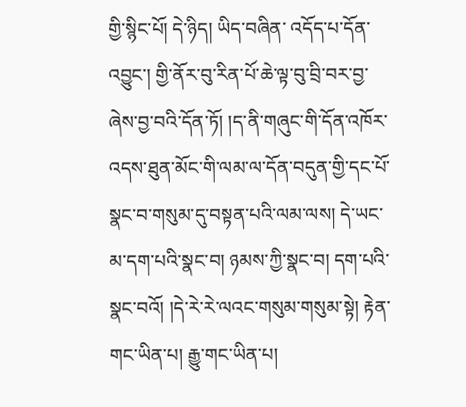གྱི་སྙིང་པོ། དེ་ཉིད། ཡིད་བཞིན་ འདོད་པ་དོན་འབྱུང་། གྱི་ནོར་བུ་རིན་པོ་ཆེ་ལྟ་བུ་བྲི་བར་བྱ་ཞེས་བྱ་བའི་དོན་ཏོ། །ད་ནི་གཞུང་གི་དོན་འཁོར་འདས་ཐུན་མོང་གི་ལམ་ལ་དོན་བདུན་གྱི་དང་པོ་སྣང་བ་གསུམ་དུ་བསྟན་པའི་ལམ་ལས། དེ་ཡང་མ་དག་པའི་སྣང་བ། ཉམས་ཀྱི་སྣང་བ། དག་པའི་སྣང་བའོ། །དེ་རེ་རེ་ལའང་གསུམ་གསུམ་སྟེ། རྟེན་གང་ཡིན་པ། རྒྱུ་གང་ཡིན་པ།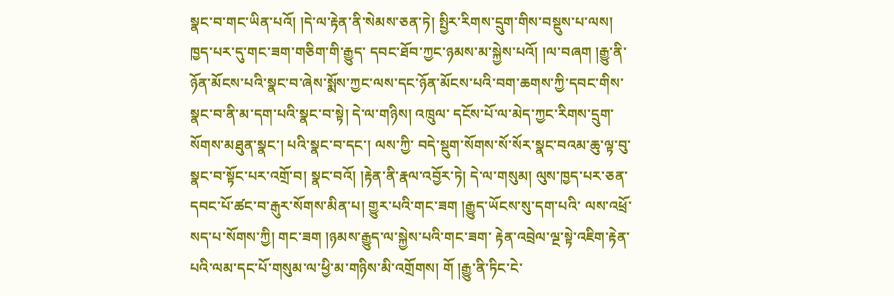སྣང་བ་གང་ཡིན་པའོ། །དེ་ལ་རྟེན་ནི་སེམས་ཅན་ཏེ། སྤྱིར་རིགས་དྲུག་གིས་བསྡུས་པ་ལས། ཁྱད་པར་དུ་གང་ཟག་གཅིག་གི་རྒྱུད་ དབང་ཐོབ་ཀྱང་ཉམས་མ་སྐྱེས་པའོ། །ལ་བཞག །རྒྱུ་ནི་ཉོན་མོངས་པའི་སྣང་བ་ཞེས་སྨོས་ཀྱང་ལས་དང་ཉོན་མོངས་པའི་བག་ཆགས་ཀྱི་དབང་གིས་སྣང་བ་ནི་མ་དག་པའི་སྣང་བ་སྟེ། དེ་ལ་གཉིས། འཁྲུལ་ དངོས་པོ་ལ་མེད་ཀྱང་རིགས་དྲུག་སོགས་མཐུན་སྣང་། པའི་སྣང་བ་དང་། ལས་ཀྱི་ བདེ་སྡུག་སོགས་སོ་སོར་སྣང་བའམ་ཆུ་ལྟ་བུ་སྣང་བ་སྟོང་པར་འགྲོ་བ། སྣང་བའོ། །རྟེན་ནི་རྣལ་འབྱོར་ཏེ། དེ་ལ་གསུམ། ལུས་ཁྱད་པར་ཅན་ དབང་པོ་ཚང་བ་རྒུར་སོགས་མིན་པ། གྱུར་པའི་གང་ཟག །རྒྱུད་ཡོངས་སུ་དག་པའི་ ལས་འཕྲོ་སད་པ་སོགས་ཀྱི། གང་ཟག །ཉམས་རྒྱུད་ལ་སྐྱེས་པའི་གང་ཟག་ རྟེན་འབྲེལ་ལྔ་སྟེ་འཇིག་རྟེན་པའི་ལམ་དང་པོ་གསུམ་ལ་ཕྱི་མ་གཉིས་མི་འགྲོགས། གོ །རྒྱུ་ནི་ཏིང་ངེ་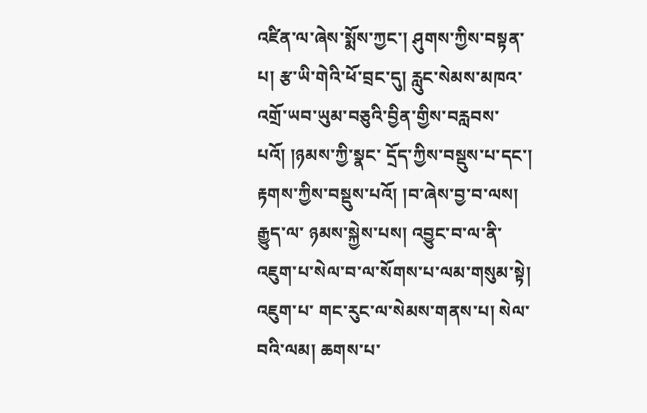འཛིན་ལ་ཞེས་སྨོས་ཀྱང་། ཤུགས་ཀྱིས་བསྟན་པ། རྩ་ཡི་གེའི་ཕོ་བྲང་དུ། རླུང་སེམས་མཁའ་འགྲོ་ཡབ་ཡུམ་བཅུའི་བྱིན་གྱིས་བརླབས་པའོ། །ཉམས་ཀྱི་སྣང་ དྲོད་ཀྱིས་བསྡུས་པ་དང་། རྟགས་ཀྱིས་བསྡུས་པའོ། །བ་ཞེས་བྱ་བ་ལས། རྒྱུད་ལ་ ཉམས་སྐྱེས་པས། འབྱུང་བ་ལ་ནི་འཇུག་པ་སེལ་བ་ལ་སོགས་པ་ལམ་གསུམ་སྟེ། འཇུག་པ་ གང་རུང་ལ་སེམས་གནས་པ། སེལ་བའི་ལམ། ཆགས་པ་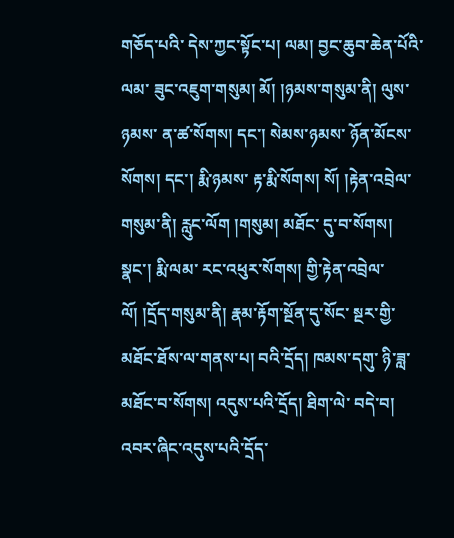གཅོད་པའི་ དེས་ཀྱང་སྟོང་པ། ལམ། བྱང་ཆུབ་ཆེན་པོའི་ལམ་ ཟུང་འཇུག་གསུམ། མོ། །ཉམས་གསུམ་ནི། ལུས་ཉམས་ ན་ཚ་སོགས། དང་། སེམས་ཉམས་ ཉོན་མོངས་སོགས། དང་། རྨི་ཉམས་ རྟ་རྨི་སོགས། སོ། །རྟེན་འབྲེལ་གསུམ་ནི། རླུང་ལོག །གསུམ། མཐོང་ དུ་བ་སོགས། སྣང་། རྨི་ལམ་ རང་འཕུར་སོགས། གྱི་རྟེན་འབྲེལ་ལོ། །དྲོད་གསུམ་ནི། རྣམ་རྟོག་སྔོན་དུ་སོང་ སྔར་གྱི་མཐོང་ཐོས་ལ་གནས་པ། བའི་དྲོད། ཁམས་དགུ་ ཉི་ཟླ་མཐོང་བ་སོགས། འདུས་པའི་དྲོད། ཐིག་ལེ་ བདེ་བ། འབར་ཞིང་འདུས་པའི་དྲོད་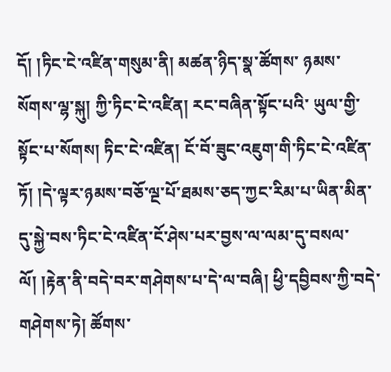དོ། །ཏིང་ངེ་འཛིན་གསུམ་ནི། མཚན་ཉིད་སྣ་ཚོགས་ ཉམས་སོགས་ལྷ་སྐུ། ཀྱི་ཏིང་ངེ་འཛིན། རང་བཞིན་སྟོང་པའི་ ཡུལ་གྱི་སྟོང་པ་སོགས། ཏིང་ངེ་འཛིན། ངོ་བོ་ཟུང་འཇུག་གི་ཏིང་ངེ་འཛིན་ཏོ། །དེ་ལྟར་ཉམས་བཅོ་ལྔ་པོ་ཐམས་ཅད་ཀྱང་རིམ་པ་ཡིན་མིན་དུ་སྐྱེ་བས་ཏིང་ངེ་འཛིན་ངོ་ཤེས་པར་བྱས་ལ་ལམ་དུ་བསལ་ལོ། །རྟེན་ནི་བདེ་བར་གཤེགས་པ་དེ་ལ་བཞི། ཕྱི་དབྱིབས་ཀྱི་བདེ་གཤེགས་ཏེ། ཚོགས་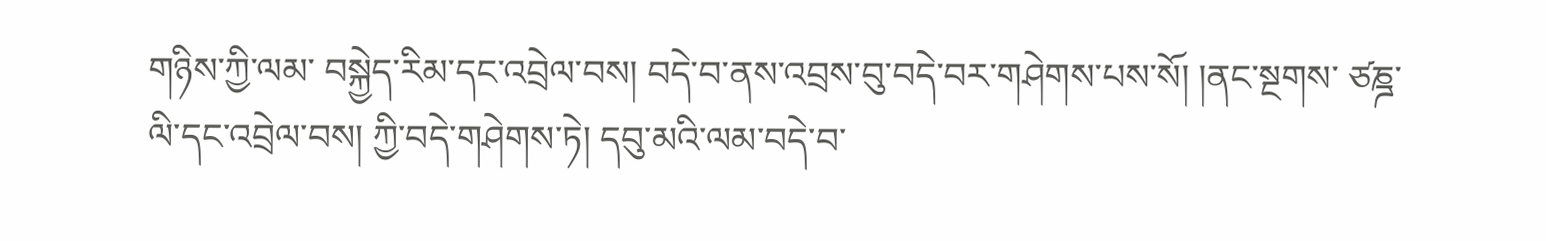གཉིས་ཀྱི་ལམ་ བསྐྱེད་རིམ་དང་འབྲེལ་བས། བདེ་བ་ནས་འབྲས་བུ་བདེ་བར་གཤེགས་པས་སོ། །ནང་སྔགས་ ཙཎྜ་ལི་དང་འབྲེལ་བས། ཀྱི་བདེ་གཤེགས་ཏེ། དབུ་མའི་ལམ་བདེ་བ་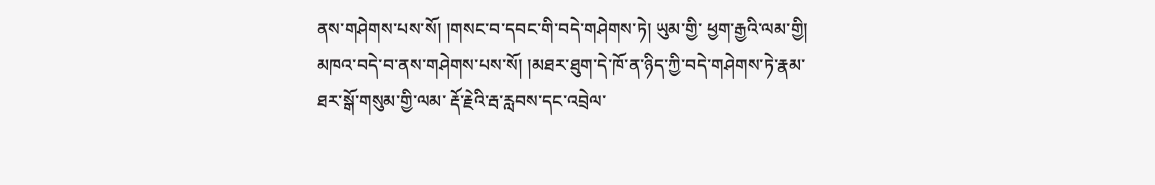ནས་གཤེགས་པས་སོ། །གསང་བ་དབང་གི་བདེ་གཤེགས་ཏེ། ཡུམ་གྱི་ ཕྱག་རྒྱའི་ལམ་གྱི། མཁའ་བདེ་བ་ནས་གཤེགས་པས་སོ། །མཐར་ཐུག་དེ་ཁོ་ན་ཉིད་ཀྱི་བདེ་གཤེགས་ཏེ་རྣམ་ཐར་སྒོ་གསུམ་གྱི་ལམ་ རྡོ་རྗེའི་རྦ་རླབས་དང་འབྲེལ་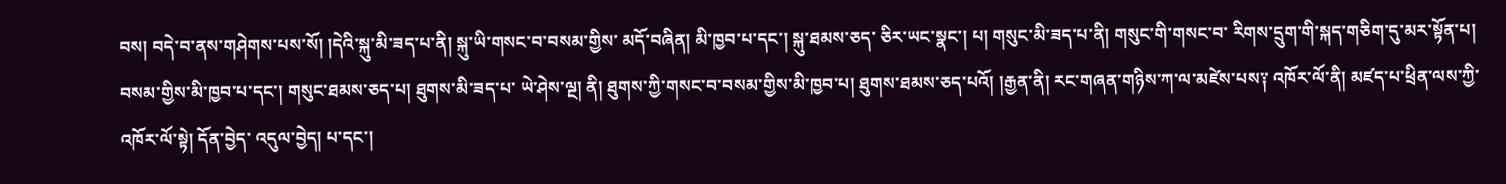བས། བདེ་བ་ནས་གཤེགས་པས་སོ། །དེའི་སྐུ་མི་ཟད་པ་ནི། སྐུ་ཡི་གསང་བ་བསམ་གྱིས་ མདོ་བཞིན། མི་ཁྱབ་པ་དང་། སྐུ་ཐམས་ཅད་ ཅིར་ཡང་སྣང་། པ། གསུང་མི་ཟད་པ་ནི། གསུང་གི་གསང་བ་ རིགས་དྲུག་གི་སྐད་གཅིག་དུ་མར་སྟོན་པ། བསམ་གྱིས་མི་ཁྱབ་པ་དང་། གསུང་ཐམས་ཅད་པ། ཐུགས་མི་ཟད་པ་ ཡེ་ཤེས་ལྔ། ནི། ཐུགས་ཀྱི་གསང་བ་བསམ་གྱིས་མི་ཁྱབ་པ། ཐུགས་ཐམས་ཅད་པའོ། །རྒྱན་ནི། རང་གཞན་གཉིས་ཀ་ལ་མཛེས་པས༑ འཁོར་ལོ་ནི། མཛད་པ་ཕྲིན་ལས་ཀྱི་འཁོར་ལོ་སྟེ། དོན་བྱེད་ འདུལ་བྱེད། པ་དང་།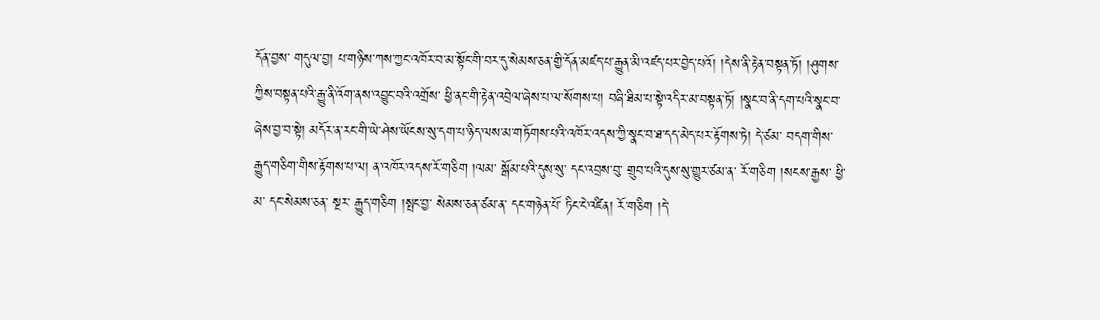དོན་བྱས་ གདུལ་བྱ། པ་གཉིས་ཀས་ཀྱང་འཁོར་བ་མ་སྟོང་གི་བར་དུ་སེམས་ཅན་གྱི་དོན་མཛད་པ་རྒྱུན་མི་འཛད་པར་བྱེད་པའོ། །དེས་ནི་རྟེན་བསྟན་ཏོ། །ཤུགས་ཀྱིས་བསྟན་པའི་རྒྱུ་ནི་འོག་ནས་འབྱུང་བའི་འགྲོས་ ཕྱི་ནང་གི་རྟེན་འབྲེལ་ཞེས་པ་ལ་སོགས་པ། བཞི་ཐིམ་པ་སྟེ་འདིར་མ་བསྟན་ཏོ། །སྣང་བ་ནི་དག་པའི་སྣང་བ་ཞེས་བྱ་བ་སྟེ། མདོར་ན་རང་གི་ཡེ་ཤེས་ཡོངས་སུ་དག་པ་ཉིད་ལས་མ་གཏོགས་པའི་འཁོར་འདས་ཀྱི་སྣང་བ་ཐ་དད་མེད་པར་རྟོགས་ཏེ། དེ་ཙམ་ བདག་གིས་རྒྱུད་གཅིག་གིས་རྟོགས་པ་ལ། ན་འཁོར་འདས་རོ་གཅིག །ལམ་ སྒོམ་པའི་དུས་སུ་ དང་འབྲས་བུ་ གྲུབ་པའི་དུས་སུ་གྱུར་ཙམ་ན་ རོ་གཅིག །སངས་རྒྱས་ ཕྱི་མ་ དང་སེམས་ཅན་ སྔར་ རྒྱུད་གཅིག །སྤང་བྱ་ སེམས་ཅན་ཙམ་ན་ དང་གཉེན་པོ་ ཏིང་ངེ་འཛིན། རོ་གཅིག །དེ་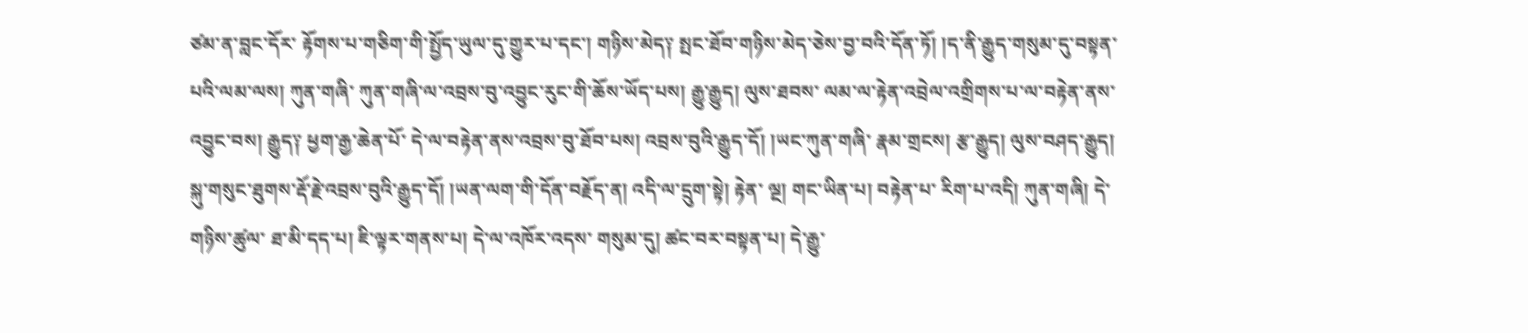ཙམ་ན་བླང་དོར་ རྟོགས་པ་གཅིག་གི་སྤྱོད་ཡུལ་དུ་གྱུར་པ་དང་། གཉིས་མེད༑ སྤང་ཐོབ་གཉིས་མེད་ཅེས་བྱ་བའི་དོན་ཏོ། །ད་ནི་རྒྱུད་གསུམ་དུ་བསྟན་པའི་ལམ་ལས། ཀུན་གཞི་ ཀུན་གཞི་ལ་འབྲས་བུ་འབྱུང་རུང་གི་ཆོས་ཡོད་པས། རྒྱུ་རྒྱུད། ལུས་ཐབས་ ལམ་ལ་རྟེན་འབྲེལ་འགྲིགས་པ་ལ་བརྟེན་ནས་འབྱུང་བས། རྒྱུད༑ ཕྱག་རྒྱ་ཆེན་པོ་ དེ་ལ་བརྟེན་ནས་འབྲས་བུ་ཐོབ་པས། འབྲས་བུའི་རྒྱུད་དོ། །ཡང་ཀུན་གཞི་ རྣམ་གྲངས། རྩ་རྒྱུད། ལུས་བཤད་རྒྱུད། སྐུ་གསུང་ཐུགས་རྡོ་རྗེ་འབྲས་བུའི་རྒྱུད་དོ། །ཡན་ལག་གི་དོན་བརྗོད་ན། འདི་ལ་དྲུག་སྟེ། རྟེན་ ལྔ། གང་ཡིན་པ། བརྟེན་པ་ རིག་པ་འདི། ཀུན་གཞི། དེ་གཉིས་ཚུལ་ ཐ་མི་དད་པ། ཇི་ལྟར་གནས་པ། དེ་ལ་འཁོར་འདས་ གསུམ་དུ། ཚང་བར་བསྟན་པ། དེ་རྒྱུ་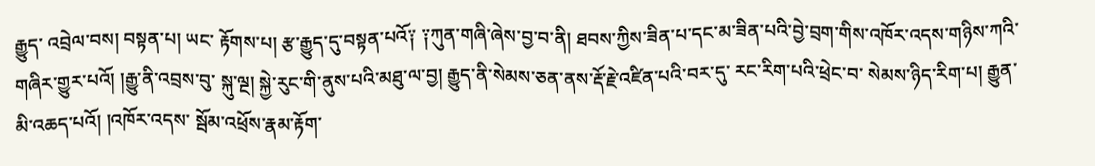རྒྱུད་ འབྲེལ་བས། བསྟན་པ། ཡང་ རྟོགས་པ། རྩ་རྒྱུད་དུ་བསྟན་པའོ༑ ༑ཀུན་གཞི་ཞེས་བྱ་བ་ནི། ཐབས་ཀྱིས་ཟིན་པ་དང་མ་ཟིན་པའི་བྱེ་བྲག་གིས་འཁོར་འདས་གཉིས་ཀའི་གཞིར་གྱུར་པའོ། །རྒྱུ་ནི་འབྲས་བུ་ སྐུ་ལྔ། སྐྱེ་རུང་གི་ནུས་པའི་མཐུ་ལ་བྱ། རྒྱུད་ནི་སེམས་ཅན་ནས་རྡོ་རྗེ་འཛིན་པའི་བར་དུ་ རང་རིག་པའི་ཕྲེང་བ་ སེམས་ཉིད་རིག་པ། རྒྱུན་མི་འཆད་པའོ། །འཁོར་འདས་ སྦོམ་འཕྲོས་རྣམ་རྟོག་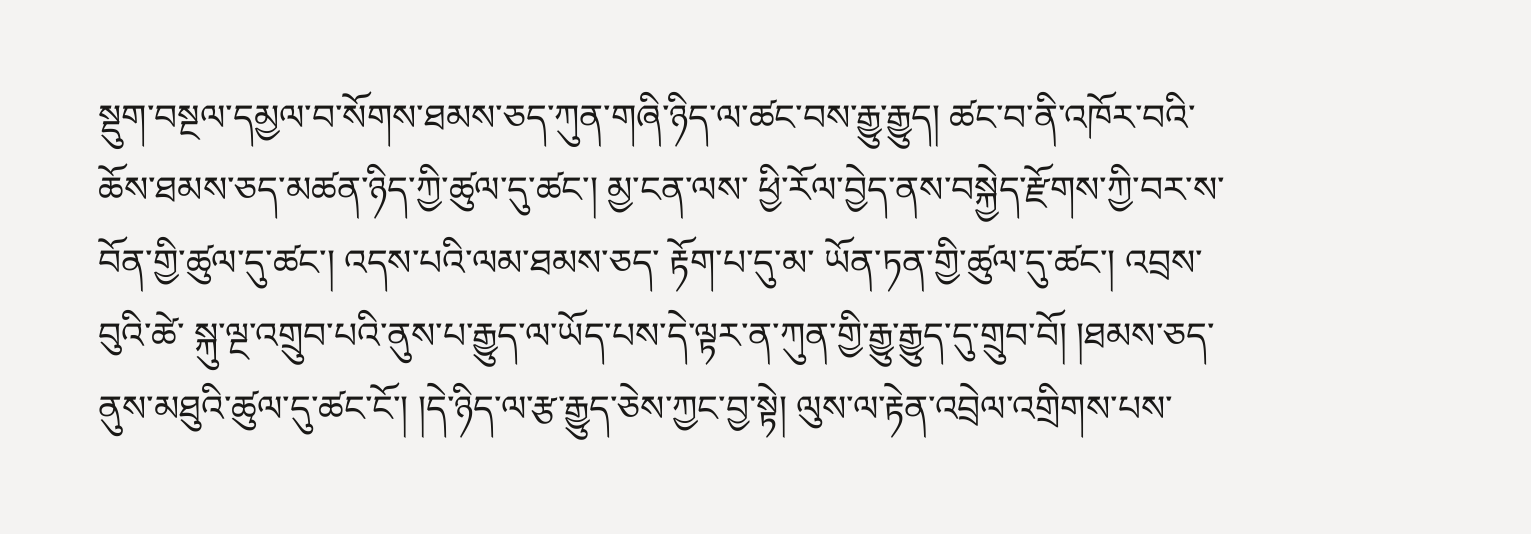སྡུག་བསྔལ་དམྱལ་བ་སོགས་ཐམས་ཅད་ཀུན་གཞི་ཉིད་ལ་ཚང་བས་རྒྱུ་རྒྱུད། ཚང་བ་ནི་འཁོར་བའི་ཆོས་ཐམས་ཅད་མཚན་ཉིད་ཀྱི་ཚུལ་དུ་ཚང་། མྱ་ངན་ལས་ ཕྱི་རོལ་བྱེད་ནས་བསྐྱེད་རྫོགས་ཀྱི་བར་ས་བོན་གྱི་ཚུལ་དུ་ཚང་། འདས་པའི་ལམ་ཐམས་ཅད་ རྟོག་པ་དུ་མ་ ཡོན་ཏན་གྱི་ཚུལ་དུ་ཚང་། འབྲས་བུའི་ཚེ་ སྐུ་ལྔ་འགྲུབ་པའི་ནུས་པ་རྒྱུད་ལ་ཡོད་པས་དེ་ལྟར་ན་ཀུན་གྱི་རྒྱུ་རྒྱུད་དུ་གྲུབ་བོ། །ཐམས་ཅད་ནུས་མཐུའི་ཚུལ་དུ་ཚང་ངོ་། །དེ་ཉིད་ལ་རྩ་རྒྱུད་ཅེས་ཀྱང་བྱ་སྟེ། ལུས་ལ་རྟེན་འབྲེལ་འགྲིགས་པས་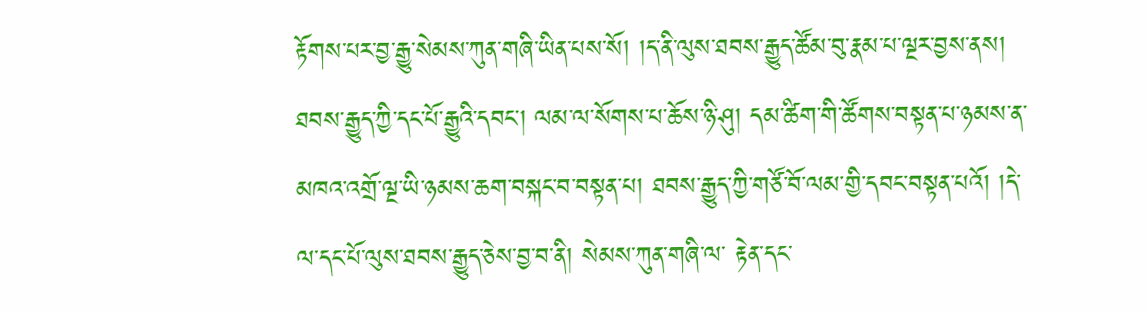རྟོགས་པར་བྱ་རྒྱུ་སེམས་ཀུན་གཞི་ཡིན་པས་སོ། །ད་ནི་ལུས་ཐབས་རྒྱུད་ཚོམ་བུ་རྣམ་པ་ལྔར་བྱས་ནས། ཐབས་རྒྱུད་ཀྱི་དང་པོ་རྒྱུའི་དབང་། ལམ་ལ་སོགས་པ་ཆོས་ཉི་ཤུ། དམ་ཚིག་གི་ཚོགས་བསྟན་པ་ཉམས་ན་མཁའ་འགྲོ་ལྔ་ཡི་ཉམས་ཆག་བསྐང་བ་བསྟན་པ། ཐབས་རྒྱུད་ཀྱི་གཙོ་བོ་ལམ་གྱི་དབང་བསྟན་པའོ། །དེ་ལ་དང་པོ་ལུས་ཐབས་རྒྱུད་ཅེས་བྱ་བ་ནི། སེམས་ཀུན་གཞི་ལ་ རྟེན་དང་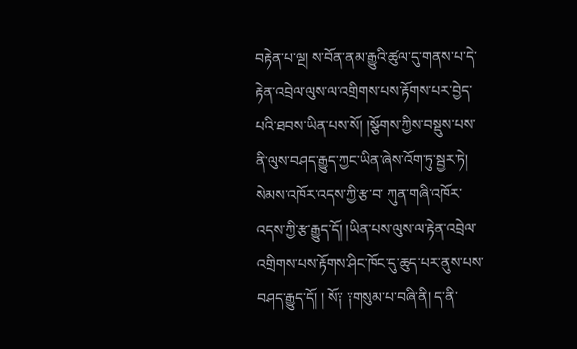བརྟེན་པ་ལྔ། ས་བོན་ནམ་རྒྱུའི་ཚུལ་དུ་གནས་པ་དེ་རྟེན་འབྲེལ་ལུས་ལ་འགྲིགས་པས་རྟོགས་པར་བྱེད་པའི་ཐབས་ཡིན་པས་སོ། །སྩོགས་ཀྱིས་བསྡུས་པས་ནི་ལུས་བཤད་རྒྱུད་ཀྱང་ཡིན་ཞེས་འོག་ཏུ་སྦྱར་ཏེ། སེམས་འཁོར་འདས་ཀྱི་རྩ་བ་ ཀུན་གཞི་འཁོར་འདས་ཀྱི་རྩ་རྒྱུད་དོ། །ཡིན་པས་ལུས་ལ་རྟེན་འབྲེལ་འགྲིགས་པས་རྟོགས་ཤིང་ཁོང་དུ་ཆུད་པར་ནུས་པས་ བཤད་རྒྱུད་དོ། ། སོ༑ ༑གསུམ་པ་བཞི་ནི། ད་ནི་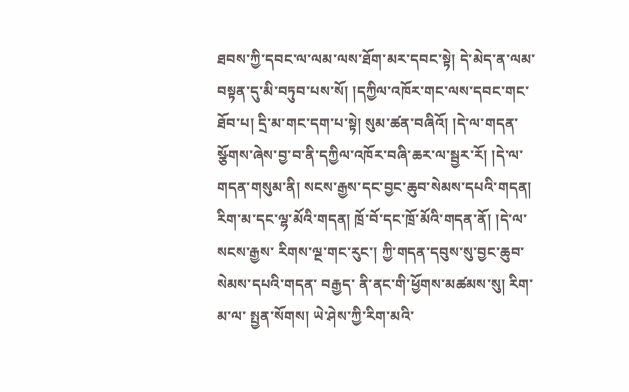ཐབས་ཀྱི་དབང་ལ་ལམ་ལས་ཐོག་མར་དབང་སྟེ། དེ་མེད་ན་ལམ་བསྟན་དུ་མི་བཏུབ་པས་སོ། །དཀྱིལ་འཁོར་གང་ལས་དབང་གང་ཐོབ་པ། དྲི་མ་གང་དག་པ་སྟེ། སུམ་ཚན་བཞིའོ། །དེ་ལ་གདན་སྩོགས་ཞེས་བྱ་བ་ནི་དཀྱིལ་འཁོར་བཞི་ཆར་ལ་སྦྱར་རོ། །དེ་ལ་གདན་གསུམ་ནི། སངས་རྒྱས་དང་བྱང་ཆུབ་སེམས་དཔའི་གདན། རིག་མ་དང་ལྷ་མོའི་གདན། ཁྲོ་བོ་དང་ཁྲོ་མོའི་གདན་ནོ། །དེ་ལ་སངས་རྒྱས་ རིགས་ལྔ་གང་རུང་། ཀྱི་གདན་དབུས་སུ་བྱང་ཆུབ་སེམས་དཔའི་གདན་ བརྒྱད་ ནི་ནང་གི་ཕྱོགས་མཚམས་སུ། རིག་མ་ལ་ སྤྱན་སོགས། ཡེ་ཤེས་ཀྱི་རིག་མའི་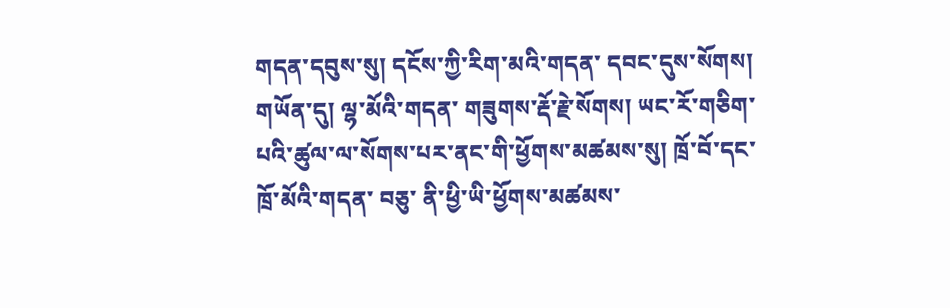གདན་དབུས་སུ། དངོས་ཀྱི་རིག་མའི་གདན་ དབང་དུས་སོགས། གཡོན་དུ། ལྷ་མོའི་གདན་ གཟུགས་རྡོ་རྗེ་སོགས། ཡང་རོ་གཅིག་པའི་ཚུལ་ལ་སོགས་པར་ནང་གི་ཕྱོགས་མཚམས་སུ། ཁྲོ་བོ་དང་ཁྲོ་མོའི་གདན་ བཅུ་ ནི་ཕྱི་ཡི་ཕྱོགས་མཚམས་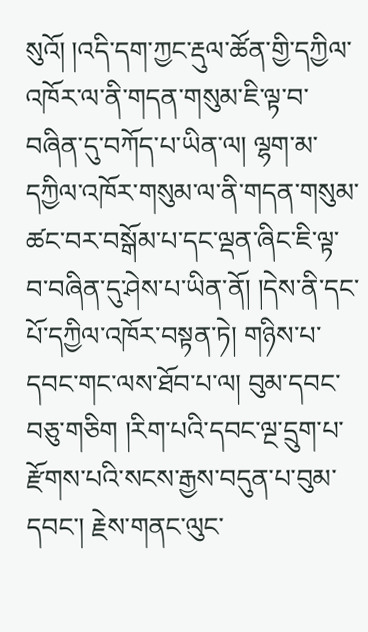སུའོ། །འདི་དག་ཀྱང་རྡུལ་ཚོན་གྱི་དཀྱིལ་འཁོར་ལ་ནི་གདན་གསུམ་ཇི་ལྟ་བ་བཞིན་དུ་བཀོད་པ་ཡིན་ལ། ལྷག་མ་དཀྱིལ་འཁོར་གསུམ་ལ་ནི་གདན་གསུམ་ཚང་བར་བསྒོམ་པ་དང་ལྡན་ཞིང་ཇི་ལྟ་བ་བཞིན་དུ་ཤེས་པ་ཡིན་ནོ། །དེས་ནི་དང་པོ་དཀྱིལ་འཁོར་བསྟན་ཏེ། གཉིས་པ་དབང་གང་ལས་ཐོབ་པ་ལ། བུམ་དབང་བཅུ་གཅིག །རིག་པའི་དབང་ལྔ་དྲུག་པ་རྫོགས་པའི་སངས་རྒྱས་བདུན་པ་བུམ་དབང་། རྗེས་གནང་ལུང་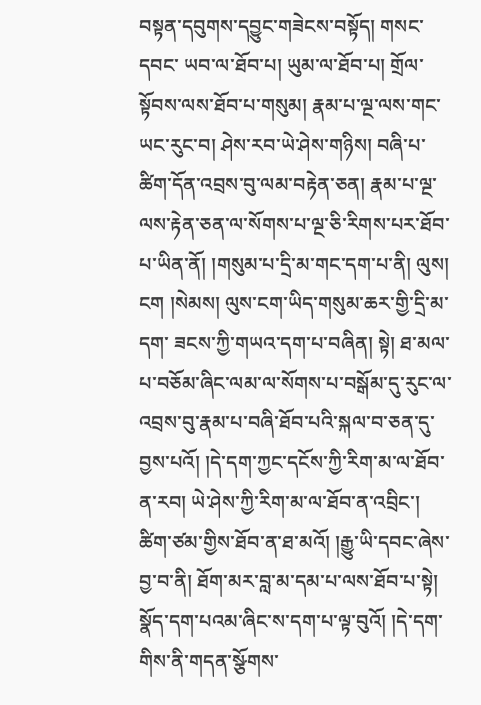བསྟན་དབུགས་དབྱུང་གཟེངས་བསྟོད། གསང་དབང་ ཡབ་ལ་ཐོབ་པ། ཡུམ་ལ་ཐོབ་པ། གྲོལ་སྟོབས་ལས་ཐོབ་པ་གསུམ། རྣམ་པ་ལྔ་ལས་གང་ཡང་རུང་བ། ཤེས་རབ་ཡེ་ཤེས་གཉིས། བཞི་པ་ ཚིག་དོན་འབྲས་བུ་ལམ་བརྟེན་ཅན། རྣམ་པ་ལྔ་ལས་རྟེན་ཅན་ལ་སོགས་པ་ལྔ་ཅི་རིགས་པར་ཐོབ་པ་ཡིན་ནོ། །གསུམ་པ་དྲི་མ་གང་དག་པ་ནི། ལུས། ངག །སེམས། ལུས་ངག་ཡིད་གསུམ་ཆར་གྱི་དྲི་མ་དག་ ཟངས་ཀྱི་གཡའ་དག་པ་བཞིན། སྟེ། ཐ་མལ་པ་བཅོམ་ཞིང་ལམ་ལ་སོགས་པ་བསྒོམ་དུ་རུང་ལ་འབྲས་བུ་རྣམ་པ་བཞི་ཐོབ་པའི་སྐལ་བ་ཅན་དུ་བྱས་པའོ། །དེ་དག་ཀྱང་དངོས་ཀྱི་རིག་མ་ལ་ཐོབ་ན་རབ། ཡེ་ཤེས་ཀྱི་རིག་མ་ལ་ཐོབ་ན་འབྲིང་། ཚིག་ཙམ་གྱིས་ཐོབ་ན་ཐ་མའོ། །རྒྱུ་ཡི་དབང་ཞེས་བྱ་བ་ནི། ཐོག་མར་བླ་མ་དམ་པ་ལས་ཐོབ་པ་སྟེ། སྣོད་དག་པའམ་ཞིང་ས་དག་པ་ལྟ་བུའོ། །དེ་དག་གིས་ནི་གདན་སྩོགས་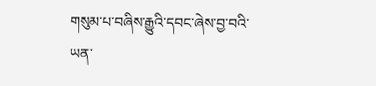གསུམ་པ་བཞིས་རྒྱུའི་དབང་ཞེས་བྱ་བའི་ཡན་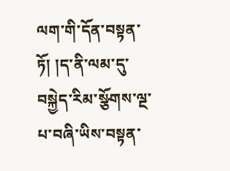ལག་གི་དོན་བསྟན་ཏོ། །ད་ནི་ལམ་དུ་བསྐྱེད་རིམ་སྩོགས་ལྔ་པ་བཞི་ཡིས་བསྟན་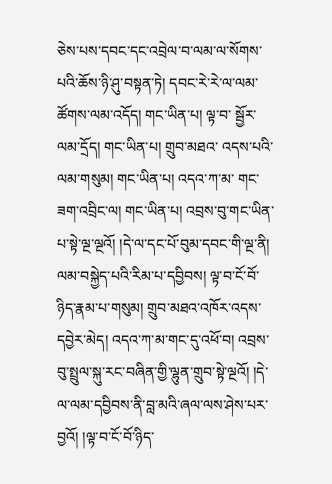ཅེས་པས་དབང་དང་འབྲེལ་བ་ལམ་ལ་སོགས་པའི་ཆོས་ཉི་ཤུ་བསྟན་ཏེ། དབང་རེ་རེ་ལ་ལམ་ ཚོགས་ལམ་འདོད། གང་ཡིན་པ། ལྟ་བ་ སྦྱོར་ལམ་དྲོད། གང་ཡིན་པ། གྲུབ་མཐའ་ འདས་པའི་ལམ་གསུམ། གང་ཡིན་པ། འདའ་ཀ་མ་ གང་ཟག་འབྲིང་ལ། གང་ཡིན་པ། འབྲས་བུ་གང་ཡིན་པ་སྟེ་ལྔ་ལྔའོ། །དེ་ལ་དང་པོ་བུམ་དབང་གི་ལྔ་ནི། ལམ་བསྐྱེད་པའི་རིམ་པ་དབྱིབས། ལྟ་བ་ངོ་བོ་ཉིད་རྣམ་པ་གསུམ། གྲུབ་མཐའ་འཁོར་འདས་དབྱེར་མེད། འདའ་ཀ་མ་གང་དུ་འཕོ་བ། འབྲས་བུ་སྤྲུལ་སྐུ་རང་བཞིན་གྱི་ལྷུན་གྲུབ་སྟེ་ལྔའོ། །དེ་ལ་ལམ་དབྱིབས་ནི་བླ་མའི་ཞལ་ལས་ཤེས་པར་བྱའོ། །ལྟ་བ་ངོ་བོ་ཉིད་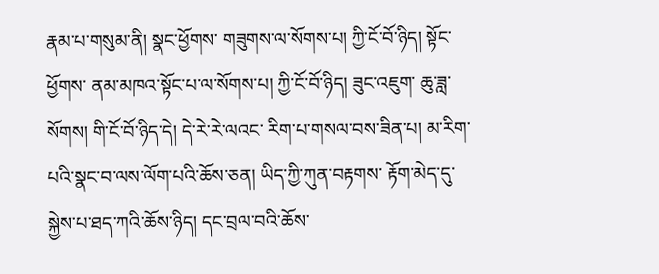རྣམ་པ་གསུམ་ནི། སྣང་ཕྱོགས་ གཟུགས་ལ་སོགས་པ། ཀྱི་ངོ་བོ་ཉིད། སྟོང་ཕྱོགས་ ནམ་མཁའ་སྟོང་པ་ལ་སོགས་པ། ཀྱི་ངོ་བོ་ཉིད། ཟུང་འཇུག་ ཆུ་ཟླ་སོགས། གི་ངོ་བོ་ཉིད་དེ། དེ་རེ་རེ་ལའང་ རིག་པ་གསལ་བས་ཟིན་པ། མ་རིག་པའི་སྣང་བ་ལས་ལོག་པའི་ཆོས་ཅན། ཡིད་ཀྱི་ཀུན་བརྟགས་ རྟོག་མེད་དུ་སྐྱེས་པ་ཐད་ཀའི་ཆོས་ཉིད། དང་བྲལ་བའི་ཆོས་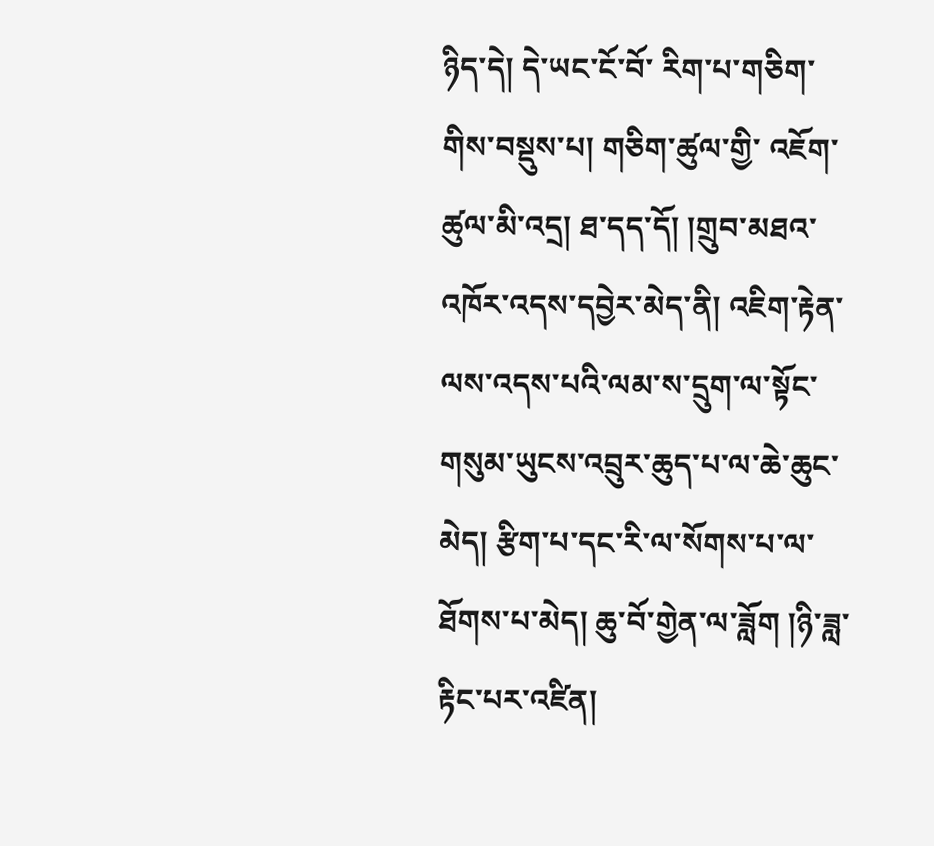ཉིད་དེ། དེ་ཡང་ངོ་བོ་ རིག་པ་གཅིག་གིས་བསྡུས་པ། གཅིག་ཚུལ་གྱི་ འཇོག་ཚུལ་མི་འདྲ། ཐ་དད་དོ། །གྲུབ་མཐའ་འཁོར་འདས་དབྱེར་མེད་ནི། འཇིག་རྟེན་ལས་འདས་པའི་ལམ་ས་དྲུག་ལ་སྟོང་གསུམ་ཡུངས་འབྲུར་ཆུད་པ་ལ་ཆེ་ཆུང་མེད། རྩིག་པ་དང་རི་ལ་སོགས་པ་ལ་ཐོགས་པ་མེད། ཆུ་བོ་གྱེན་ལ་ཟློག །ཉི་ཟླ་རྟིང་པར་འཛིན།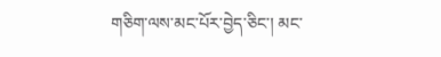གཅིག་ལས་མང་པོར་བྱེད་ཅིང་། མང་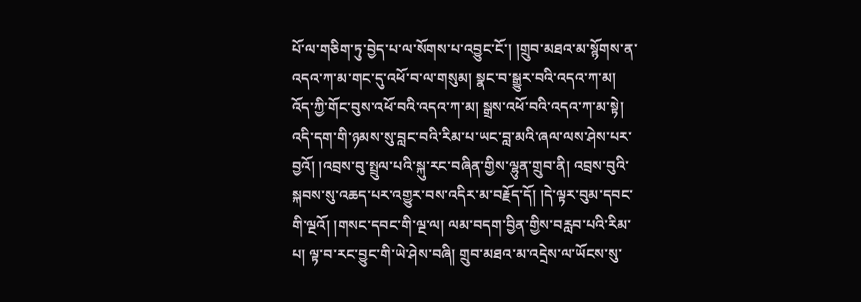པོ་ལ་གཅིག་ཏུ་བྱེད་པ་ལ་སོགས་པ་འབྱུང་ངོ་། །གྲུབ་མཐའ་མ་སྙོགས་ན་འདའ་ཀ་མ་གང་དུ་འཕོ་བ་ལ་གསུམ། སྣང་བ་སྒྱུར་བའི་འདའ་ཀ་མ། འོད་ཀྱི་གོང་བུས་འཕོ་བའི་འདའ་ཀ་མ། སྒྲས་འཕོ་བའི་འདའ་ཀ་མ་སྟེ། འདི་དག་གི་ཉམས་སུ་བླང་བའི་རིམ་པ་ཡང་བླ་མའི་ཞལ་ལས་ཤེས་པར་བྱའོ། །འབྲས་བུ་སྤྲུལ་པའི་སྐུ་རང་བཞིན་གྱིས་ལྷུན་གྲུབ་ནི། འབྲས་བུའི་སྐབས་སུ་འཆད་པར་འགྱུར་བས་འདིར་མ་བརྗོད་དོ། །དེ་ལྟར་བུམ་དབང་གི་ལྔའོ། །གསང་དབང་གི་ལྔ་ལ། ལམ་བདག་བྱིན་གྱིས་བརླབ་པའི་རིམ་པ། ལྟ་བ་རང་བྱུང་གི་ཡེ་ཤེས་བཞི། གྲུབ་མཐའ་མ་འདྲེས་ལ་ཡོངས་སུ་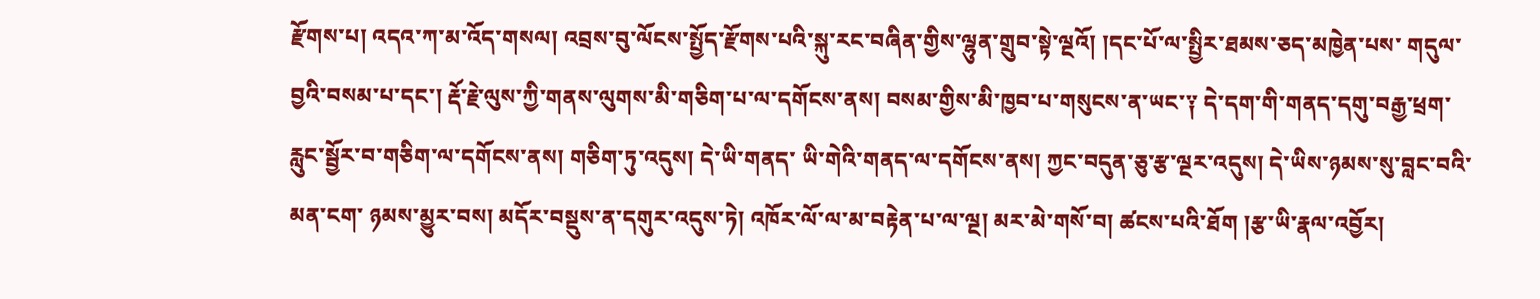རྫོགས་པ། འདའ་ཀ་མ་འོད་གསལ། འབྲས་བུ་ལོངས་སྤྱོད་རྫོགས་པའི་སྐུ་རང་བཞིན་གྱིས་ལྷུན་གྲུབ་སྟེ་ལྔའོ། །དང་པོ་ལ་སྤྱིར་ཐམས་ཅད་མཁྱེན་པས་ གདུལ་བྱའི་བསམ་པ་དང་། རྡོ་རྗེ་ལུས་ཀྱི་གནས་ལུགས་མི་གཅིག་པ་ལ་དགོངས་ནས། བསམ་གྱིས་མི་ཁྱབ་པ་གསུངས་ན་ཡང་༑ དེ་དག་གི་གནད་དགུ་བརྒྱ་ཕྲག་ རླུང་སྦྱོར་བ་གཅིག་ལ་དགོངས་ནས། གཅིག་ཏུ་འདུས། དེ་ཡི་གནད་ ཡི་གེའི་གནད་ལ་དགོངས་ནས། ཀྱང་བདུན་ཅུ་རྩ་ལྔར་འདུས། དེ་ཡིས་ཉམས་སུ་བླང་བའི་མན་ངག་ ཉམས་མྱུར་བས། མདོར་བསྡུས་ན་དགུར་འདུས་ཏེ། འཁོར་ལོ་ལ་མ་བརྟེན་པ་ལ་ལྔ། མར་མེ་གསོ་བ། ཚངས་པའི་ཐོག །རྩ་ཡི་རྣལ་འབྱོར།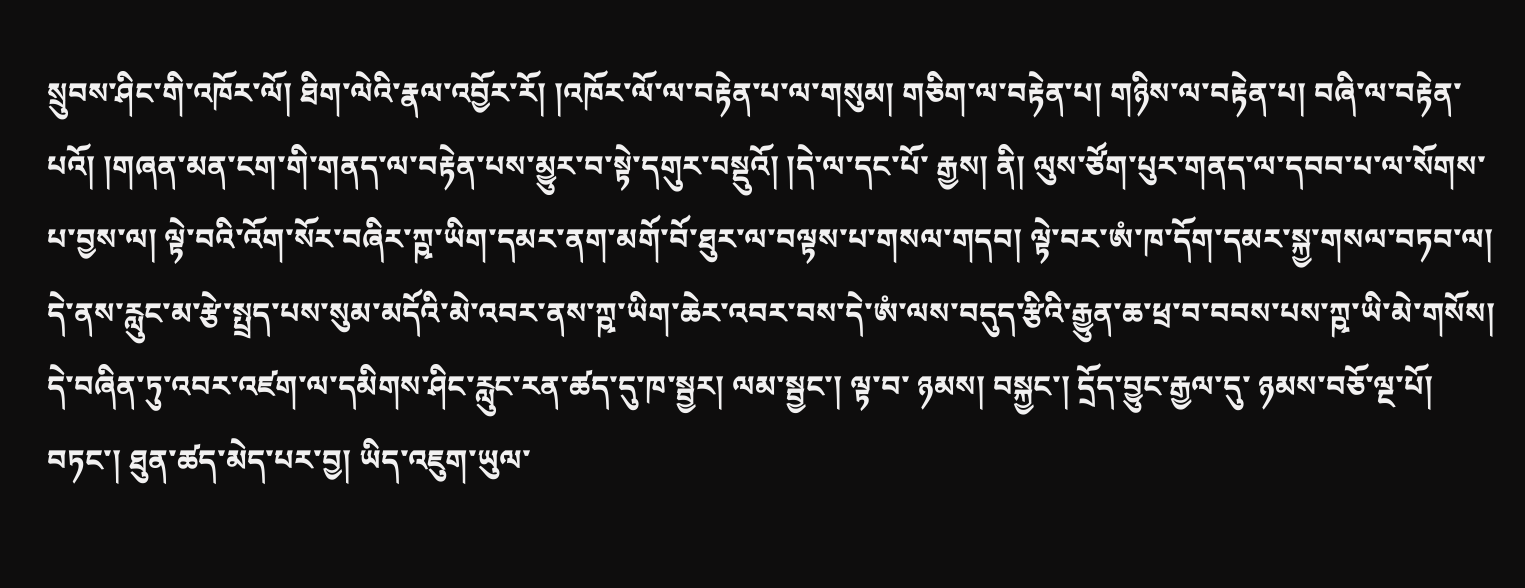སྲུབས་ཤིང་གི་འཁོར་ལོ། ཐིག་ལེའི་རྣལ་འབྱོར་རོ། །འཁོར་ལོ་ལ་བརྟེན་པ་ལ་གསུམ། གཅིག་ལ་བརྟེན་པ། གཉིས་ལ་བརྟེན་པ། བཞི་ལ་བརྟེན་པའོ། །གཞན་མན་ངག་གི་གནད་ལ་བརྟེན་པས་མྱུར་བ་སྟེ་དགུར་བསྡུའོ། །དེ་ལ་དང་པོ་ རྒྱས། ནི། ལུས་ཙོག་པུར་གནད་ལ་དབབ་པ་ལ་སོགས་པ་བྱས་ལ། ལྟེ་བའི་འོག་སོར་བཞིར་ཀྵ་ཡིག་དམར་ནག་མགོ་བོ་ཐུར་ལ་བལྟས་པ་གསལ་གདབ། ལྟེ་བར་ཨཾ་ཁ་དོག་དམར་སྐྱ་གསལ་བཏབ་ལ། དེ་ནས་རླུང་མ་རྩེ་སྤྲད་པས་སུམ་མདོའི་མེ་འབར་ནས་ཀྵ་ཡིག་ཆེར་འབར་བས་དེ་ཨཾ་ལས་བདུད་རྩིའི་རྒྱུན་ཆ་ཕྲ་བ་བབས་པས་ཀྵ་ཡི་མེ་གསོས། དེ་བཞིན་ཏུ་འབར་འཛག་ལ་དམིགས་ཤིང་རླུང་རན་ཚད་དུ་ཁ་སྦྱར། ལམ་སྦྱང་། ལྟ་བ་ ཉམས། བསྐྱང་། དྲོད་བྱུང་རྒྱལ་དུ་ ཉམས་བཅོ་ལྔ་པོ། བཏང་། ཐུན་ཚད་མེད་པར་བྱ། ཡིད་འཇུག་ཡུལ་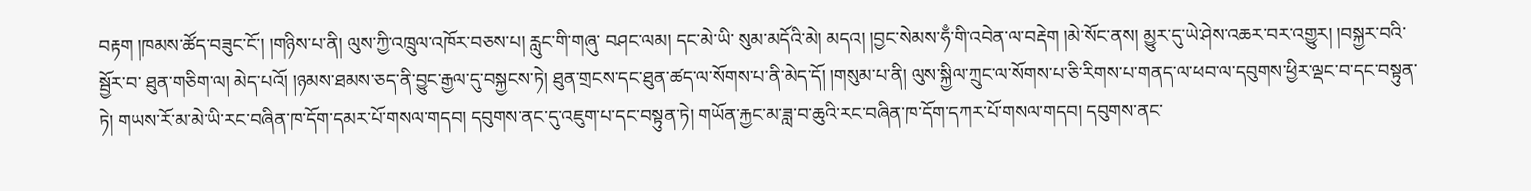བརྟག །ཁམས་ཚོད་བཟུང་ངོ་། །གཉིས་པ་ནི། ལུས་ཀྱི་འཁྲུལ་འཁོར་བཅས་པ། རླུང་གི་གཞུ་ བཤང་ལམ། དང་མེ་ཡི་ སུམ་མདོའི་མེ། མདའ། །བྱང་སེམས་ཧྃ་གི་འབེན་ལ་བརྡེག །མེ་སོང་ནས། མྱུར་དུ་ཡེ་ཤེས་འཆར་བར་འགྱུར། །བསྐྱར་བའི་སྦྱོར་བ་ ཐུན་གཅིག་ལ། མེད་པའོ། །ཉམས་ཐམས་ཅད་ནི་བྱུང་རྒྱལ་དུ་བསྐྱངས་ཏེ། ཐུན་གྲངས་དང་ཐུན་ཚད་ལ་སོགས་པ་ནི་མེད་དོ། །གསུམ་པ་ནི། ལུས་སྐྱིལ་ཀྲུང་ལ་སོགས་པ་ཅི་རིགས་པ་གནད་ལ་ཕབ་ལ་དབུགས་ཕྱིར་ལྡང་བ་དང་བསྟུན་ཏེ། གཡས་རོ་མ་མེ་ཡི་རང་བཞིན་ཁ་དོག་དམར་པོ་གསལ་གདབ། དབུགས་ནང་དུ་འཇུག་པ་དང་བསྟུན་ཏེ། གཡོན་རྐྱང་མ་ཟླ་བ་ཆུའི་རང་བཞིན་ཁ་དོག་དཀར་པོ་གསལ་གདབ། དབུགས་ནང་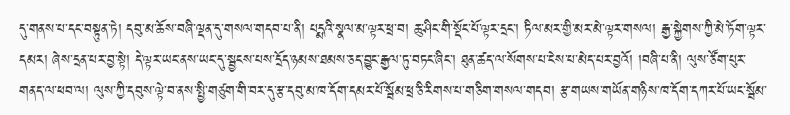དུ་གནས་པ་དང་བསྟུན་ཏེ། དབུ་མ་ཆོས་བཞི་ལྡན་དུ་གསལ་གདབ་པ་ནི། པདྨའི་སྣལ་མ་ལྟར་ཕྲ་བ། ཆུ་ཤིང་གི་སྡོང་པོ་ལྟར་དྲང་། ཏིལ་མར་གྱི་མར་མེ་ལྟར་གསལ། རྒྱ་སྐྱེགས་ཀྱི་མེ་ཏོག་ལྟར་དམར། ཞེས་དྲན་པར་བྱ་སྟེ། དེ་ལྟར་ཡང་ནས་ཡང་དུ་སྦྱངས་པས་དྲོད་ཉམས་ཐམས་ཅད་བྱུང་རྒྱལ་ཏུ་བཏང་ཞིང་། ཐུན་ཚད་ལ་སོགས་པ་ངེས་པ་མེད་པར་བྱའོ། །བཞི་པ་ནི། ལུས་ཙོག་པུར་གནད་ལ་ཕབ་ལ། ལུས་ཀྱི་དབུས་ལྟེ་བ་ནས་སྤྱི་གཙུག་གི་བར་དུ་རྩ་དབུ་མ་ཁ་དོག་དམར་པོ་སྦོམ་ཕྲ་ཅི་རིགས་པ་གཅིག་གསལ་གདབ། རྩ་གཡས་གཡོན་གཉིས་ཁ་དོག་དཀར་པོ་ཡང་སྦོམ་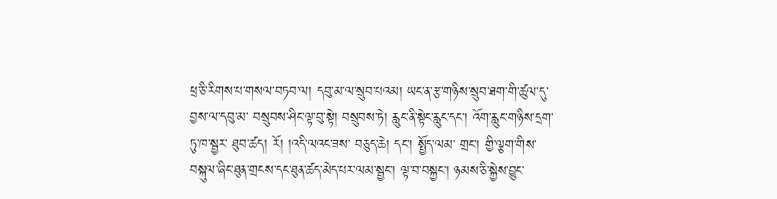ཕྲ་ཅི་རིགས་པ་གསལ་བཏབ་ལ། དབུ་མ་ལ་སྲུབ་པའམ། ཡང་ན་རྩ་གཉིས་སྲུབ་ཐག་གི་ཚུལ་དུ་བྱས་ལ་དབུ་མ་ བསྲུབས་ཤིང་ལྟ་བུ་སྟེ། བསྲུབས་ཏེ། རླུང་ནི་སྟེང་རླུང་དང་། འོག་རླུང་གཉིས་དྲག་ཏུ་ཁ་སྦྱར་ ཐུབ་ཚད། རོ། །འདི་ལའང་ཟས་ བཅུད་ཆེ། དང་། སྤྱོད་ལམ་ གྲང་། གྱི་ལྕག་གིས་བསྐུལ་ཞིང་ཐུན་གྲངས་དང་ཐུན་ཚད་མེད་པར་ལམ་སྦྱང་། ལྟ་བ་བསྐྱང་། ཉམས་ཅི་སྐྱེས་བྱུང་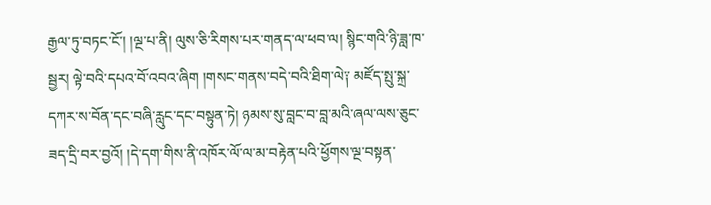རྒྱལ་ཏུ་བཏང་ངོ་། །ལྔ་པ་ནི། ལུས་ཅི་རིགས་པར་གནད་ལ་ཕབ་ལ། སྙིང་གའི་ཉི་ཟླ་ཁ་སྦྱར། ལྟེ་བའི་དཔའ་བོ་འབའ་ཞིག །གསང་གནས་བདེ་བའི་ཐིག་ལེ༑ མཛོད་སྤུ་སྐྲ་དཀར་ས་བོན་དང་བཞི་རླུང་དང་བསྟུན་ཏེ། ཉམས་སུ་བླང་བ་བླ་མའི་ཞལ་ལས་ཅུང་ཟད་དྲི་བར་བྱའོ། །དེ་དག་གིས་ནི་འཁོར་ལོ་ལ་མ་བརྟེན་པའི་ཕྱོགས་ལྔ་བསྟན་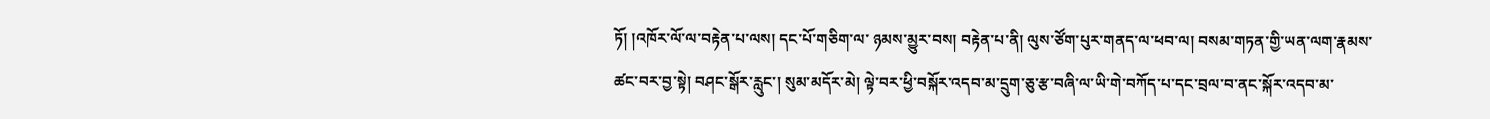ཏོ། །འཁོར་ལོ་ལ་བརྟེན་པ་ལས། དང་པོ་གཅིག་ལ་ ཉམས་མྱུར་བས། བརྟེན་པ་ནི། ལུས་ཙོག་པུར་གནད་ལ་ཕབ་ལ། བསམ་གཏན་གྱི་ཡན་ལག་རྣམས་ཚང་བར་བྱ་སྟེ། བཤང་སྒོར་རླུང་། སུམ་མདོར་མེ། ལྟེ་བར་ཕྱི་བསྐོར་འདབ་མ་དྲུག་ཅུ་རྩ་བཞི་ལ་ཡི་གེ་བཀོད་པ་དང་བྲལ་བ་ནང་སྐོར་འདབ་མ་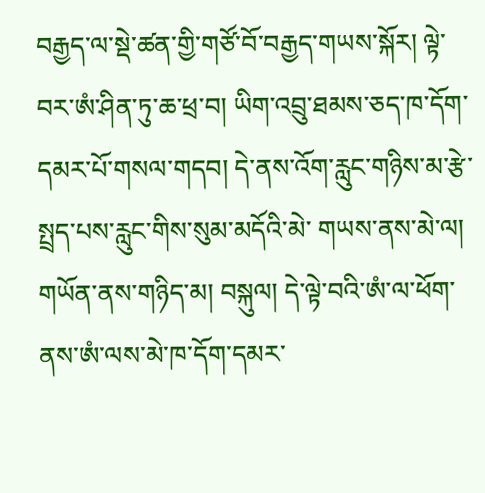བརྒྱད་ལ་སྡེ་ཚན་གྱི་གཙོ་བོ་བརྒྱད་གཡས་སྐོར། ལྟེ་བར་ཨཾ་ཤིན་ཏུ་ཆ་ཕྲ་བ། ཡིག་འབྲུ་ཐམས་ཅད་ཁ་དོག་དམར་པོ་གསལ་གདབ། དེ་ནས་འོག་རླུང་གཉིས་མ་རྩེ་སྤྲད་པས་རླུང་གིས་སུམ་མདོའི་མེ་ གཡས་ནས་མེ་ལ། གཡོན་ནས་གཉིད་མ། བསྐུལ། དེ་ལྟེ་བའི་ཨཾ་ལ་ཕོག་ནས་ཨཾ་ལས་མེ་ཁ་དོག་དམར་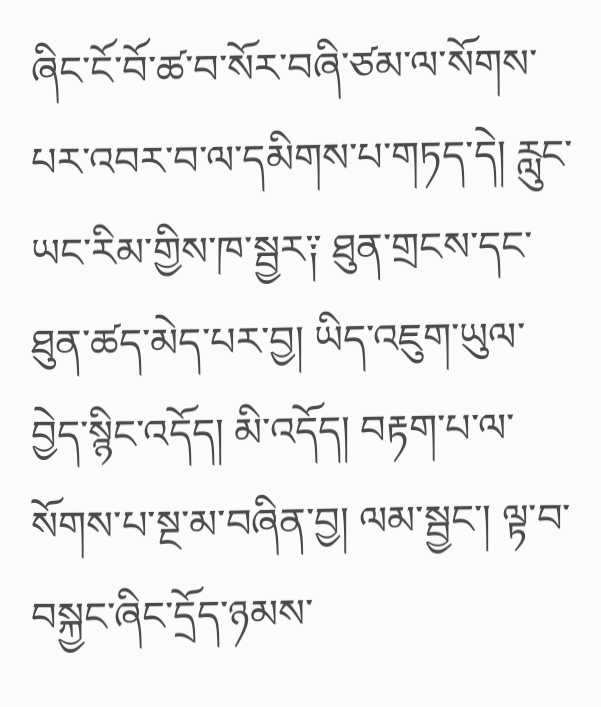ཞིང་ངོ་བོ་ཚ་བ་སོར་བཞི་ཙམ་ལ་སོགས་པར་འབར་བ་ལ་དམིགས་པ་གཏད་དེ། རླུང་ཡང་རིམ་གྱིས་ཁ་སྦྱར༑ ཐུན་གྲངས་དང་ཐུན་ཚད་མེད་པར་བྱ། ཡིད་འཇུག་ཡུལ་ བྱེད་སྙིང་འདོད། མི་འདོད། བརྟག་པ་ལ་སོགས་པ་སྔ་མ་བཞིན་བྱ། ལམ་སྦྱང་། ལྟ་བ་བསྐྱང་ཞིང་དྲོད་ཉམས་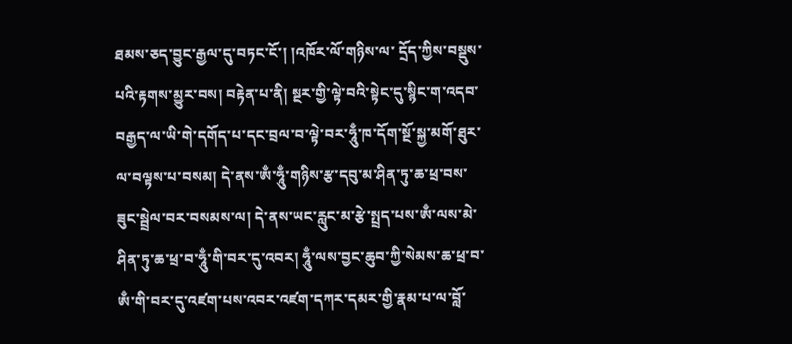ཐམས་ཅད་བྱུང་རྒྱལ་དུ་བཏང་ངོ་། །འཁོར་ལོ་གཉིས་ལ་ དྲོད་ཀྱིས་བསྡུས་པའི་རྟགས་མྱུར་བས། བརྟེན་པ་ནི། སྔར་གྱི་ལྟེ་བའི་སྟེང་དུ་སྙིང་ག་འདབ་བརྒྱད་ལ་ཡི་གེ་དགོད་པ་དང་བྲལ་བ་ལྟེ་བར་ཧཱུྃ་ཁ་དོག་སྔོ་སྐྱ་མགོ་ཐུར་ལ་བལྟས་པ་བསམ། དེ་ནས་ཨྃ་ཧཱུྃ་གཉིས་རྩ་དབུ་མ་ཤིན་ཏུ་ཆ་ཕྲ་བས་ཟུང་སྦྲེལ་བར་བསམས་ལ། དེ་ནས་ཡང་རླུང་མ་རྩེ་སྤྲད་པས་ཨྃ་ལས་མེ་ཤིན་ཏུ་ཆ་ཕྲ་བ་ཧཱུྃ་གི་བར་དུ་འབར། ཧཱུྃ་ལས་བྱང་ཆུབ་ཀྱི་སེམས་ཆ་ཕྲ་བ་ཨྃ་གི་བར་དུ་འཛག་པས་འབར་འཛག་དཀར་དམར་གྱི་རྣམ་པ་ལ་བློ་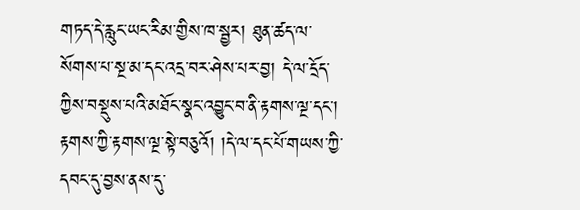གཏད་དེ་རླུང་ཡང་རིམ་གྱིས་ཁ་སྦྱར། ཐུན་ཚད་ལ་སོགས་པ་སྔ་མ་དང་འདྲ་བར་ཤེས་པར་བྱ། དེ་ལ་དྲོད་ཀྱིས་བསྡུས་པའི་མཐོང་སྣང་འབྱུང་བ་ནི་རྟགས་ལྔ་དང་། རྟགས་ཀྱི་རྟགས་ལྔ་སྟེ་བཅུའོ། །དེ་ལ་དང་པོ་གཡས་ཀྱི་དབང་དུ་བྱས་ནས་དུ་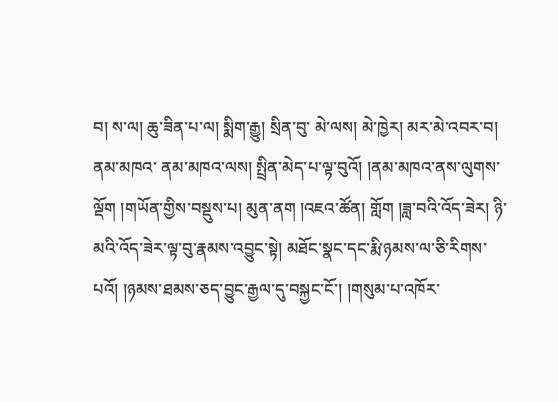བ། ས་ལ། ཆུ་ཟིན་པ་ལ། སྨིག་རྒྱུ། སྲིན་བུ་ མེ་ལས། མེ་ཁྱེར། མར་མེ་འབར་བ། ནམ་མཁའ་ ནམ་མཁའ་ལས། སྤྲིན་མེད་པ་ལྟ་བུའོ། །ནམ་མཁའ་ནས་ལུགས་ལྡོག །གཡོན་གྱིས་བསྡུས་པ། མུན་ནག །འཇའ་ཚོན། གློག །ཟླ་བའི་འོད་ཟེར། ཉི་མའི་འོད་ཟེར་ལྟ་བུ་རྣམས་འབྱུང་སྟེ། མཐོང་སྣང་དང་རྨི་ཉམས་ལ་ཅི་རིགས་པའོ། །ཉམས་ཐམས་ཅད་བྱུང་རྒྱལ་དུ་བསྐྱང་ངོ་། །གསུམ་པ་འཁོར་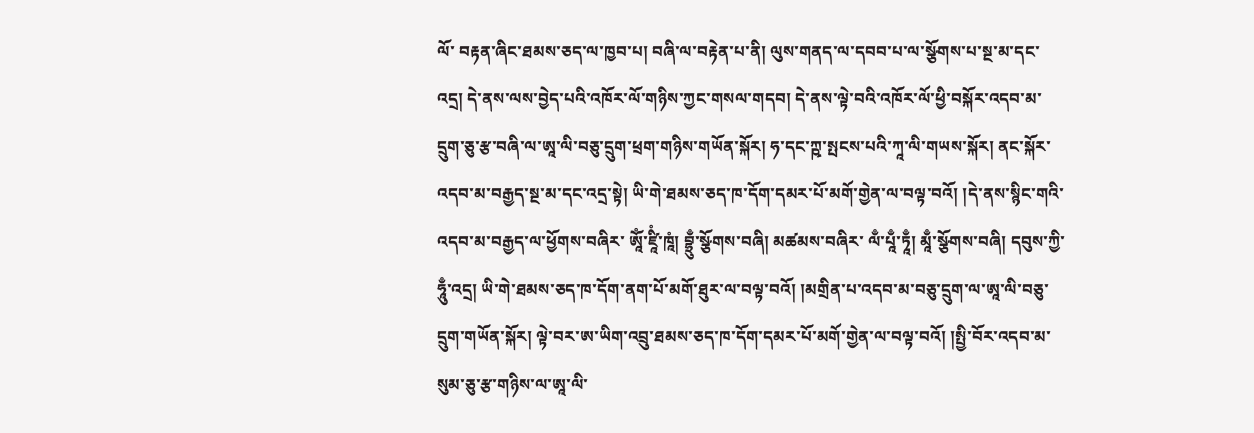ལོ་ བརྟན་ཞིང་ཐམས་ཅད་ལ་ཁྱབ་པ། བཞི་ལ་བརྟེན་པ་ནི། ལུས་གནད་ལ་དབབ་པ་ལ་སྩོགས་པ་སྔ་མ་དང་འདྲ། དེ་ནས་ལས་བྱེད་པའི་འཁོར་ལོ་གཉིས་ཀྱང་གསལ་གདབ། དེ་ནས་ལྟེ་བའི་འཁོར་ལོ་ཕྱི་བསྐོར་འདབ་མ་དྲུག་ཅུ་རྩ་བཞི་ལ་ཨཱ་ལི་བཅུ་དྲུག་ཕྲག་གཉིས་གཡོན་སྐོར། ཧ་དང་ཀྵ་སྤངས་པའི་ཀཱ་ལི་གཡས་སྐོར། ནང་སྐོར་འདབ་མ་བརྒྱད་སྔ་མ་དང་འདྲ་སྟེ། ཡི་གེ་ཐམས་ཅད་ཁ་དོག་དམར་པོ་མགོ་གྱེན་ལ་བལྟ་བའོ། །དེ་ནས་སྙིང་གའི་འདབ་མ་བརྒྱད་ལ་ཕྱོགས་བཞིར་ ཨཱོཾ་ཛཱིཾ་ཁཱཾ། བྷྲུྃ་སྩོགས་བཞི། མཚམས་བཞིར་ ལྃ་པཱྃ་ཏཱྃ། མཱྃ་སྩོགས་བཞི། དབུས་ཀྱི་ཧཱུྃ་འདྲ། ཡི་གེ་ཐམས་ཅད་ཁ་དོག་ནག་པོ་མགོ་ཐུར་ལ་བལྟ་བའོ། །མགྲིན་པ་འདབ་མ་བཅུ་དྲུག་ལ་ཨཱ་ལི་བཅུ་དྲུག་གཡོན་སྐོར། ལྟེ་བར་ཨ་ཡིག་འབྲུ་ཐམས་ཅད་ཁ་དོག་དམར་པོ་མགོ་གྱེན་ལ་བལྟ་བའོ། །སྤྱི་བོར་འདབ་མ་སུམ་ཅུ་རྩ་གཉིས་ལ་ཨཱ་ལི་